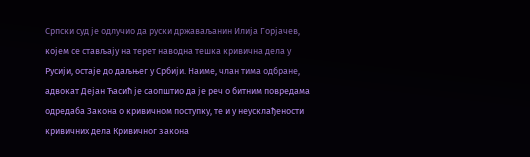Српски суд је одлучио да руски државаљанин Илија Горјачев, којем се стављају на терет наводна тешка кривична дела у Русији, остаје до даљњег у Србији. Наиме, члан тима одбране, адвокат Дејан Ћасић је саопштио да је реч о битним повредама одредаба Закона о кривичном поступку, те и у неусклађености кривичних дела Кривичног закона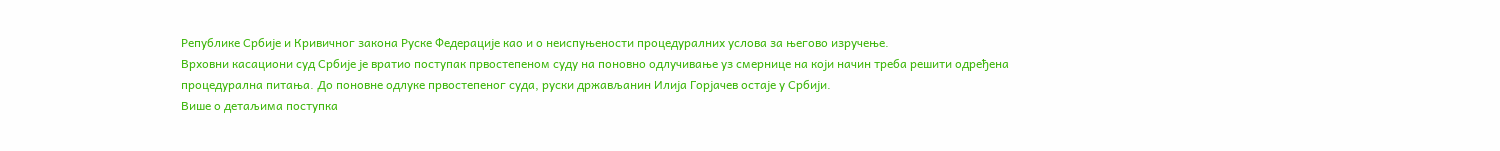Републике Србије и Кривичног закона Руске Федерације као и о неиспуњености процедуралних услова за његово изручење.
Врховни касациони суд Србије је вратио поступак првостепеном суду на поновно одлучивање уз смернице на који начин треба решити одређена процедурална питања. До поновне одлуке првостепеног суда, руски држављанин Илија Горјачев остаје у Србији.
Више о детаљима поступка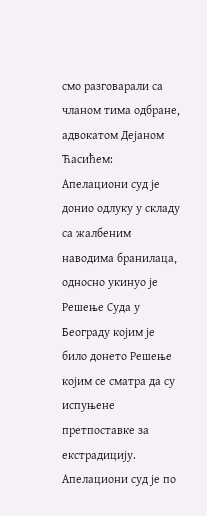смо разговарали са чланом тима одбране, адвокатом Дејаном Ћасићем:
Апелациони суд је донио одлуку у складу са жалбеним наводима бранилаца, односно укинуо је Решење Суда у Београду којим је било донето Решење којим се сматра да су испуњене претпоставке за екстрадицију. Апелациони суд је по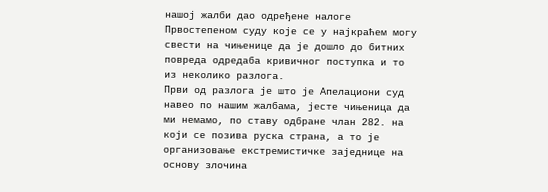нашој жалби дао одређене налоге Првостепеном суду које се у најкраћем могу свести на чињенице да је дошло до битних повреда одредаба кривичног поступка и то из неколико разлога.
Први од разлога је што је Апелациони суд навео по нашим жалбама, јесте чињеница да ми немамо, по ставу одбране члан 282. на који се позива руска страна, а то је организовање екстремистичке заједнице на основу злочина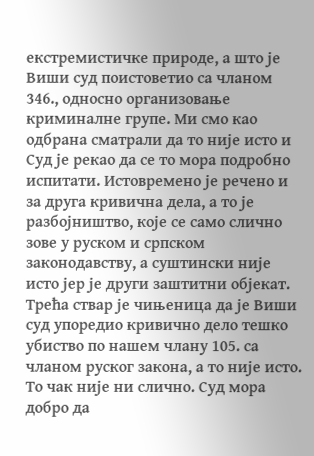екстремистичке природе, а што је Виши суд поистоветио са чланом 346., односно организовање криминалне групе. Ми смо као одбрана сматрали да то није исто и Суд је рекао да се то мора подробно испитати. Истовремено је речено и за друга кривична дела, а то је разбојништво, које се само слично зове у руском и српском законодавству, а суштински није исто јер је други заштитни објекат. Трећа ствар је чињеница да је Виши суд упоредио кривично дело тешко убиство по нашем члану 105. са чланом руског закона, а то није исто. То чак није ни слично. Суд мора добро да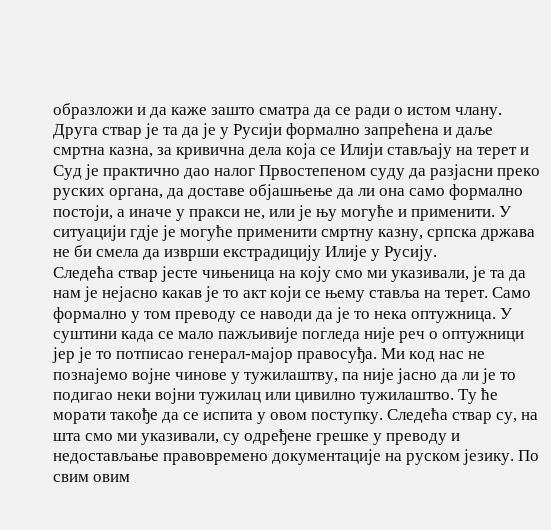образложи и да каже зашто сматра да се ради о истом члану. Друга ствар је та да је у Русији формално запрећена и даље смртна казна, за кривична дела која се Илији стављају на терет и Суд је практично дао налог Првостепеном суду да разјасни преко руских органа, да доставе објашњење да ли она само формално постоји, а иначе у пракси не, или је њу могуће и применити. У ситуацији гдје је могуће применити смртну казну, српска држава не би смела да изврши екстрадицију Илије у Русију.
Следећа ствар јесте чињеница на коју смо ми указивали, је та да нам је нејасно какав је то акт који се њему ставља на терет. Само формално у том преводу се наводи да је то нека оптужница. У суштини када се мало пажљивије погледа није реч о оптужници јер је то потписао генерал-мајор правосуђа. Ми код нас не познајемо војне чинове у тужилаштву, па није јасно да ли је то подигао неки војни тужилац или цивилно тужилаштво. Ту ће морати такође да се испита у овом поступку. Следећа ствар су, на шта смо ми указивали, су одређене грешке у преводу и недостављање правовремено документације на руском језику. По свим овим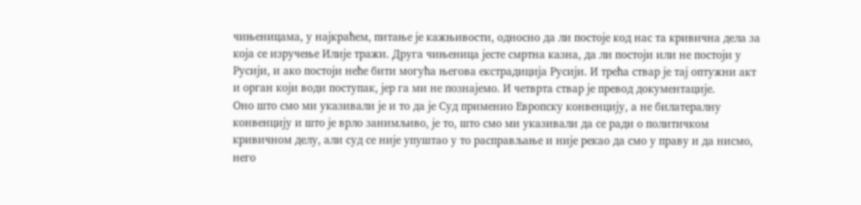чињеницама, у најкраћем, питање је кажњивости, односно да ли постоје код нас та кривична дела за која се изручење Илије тражи. Друга чињеница јесте смртна казна, да ли постоји или не постоји у Русији, и ако постоји неће бити могућа његова екстрадиција Русији. И трећа ствар је тај оптужни акт и орган који води поступак, јер га ми не познајемо. И четврта ствар је превод документације.
Оно што смо ми указивали је и то да је Суд применио Европску конвенцију, а не билатералну конвенцију и што је врло занимљиво, је то, што смо ми указивали да се ради о политичком кривичном делу, али суд се није упуштао у то расправљање и није рекао да смо у праву и да нисмо, него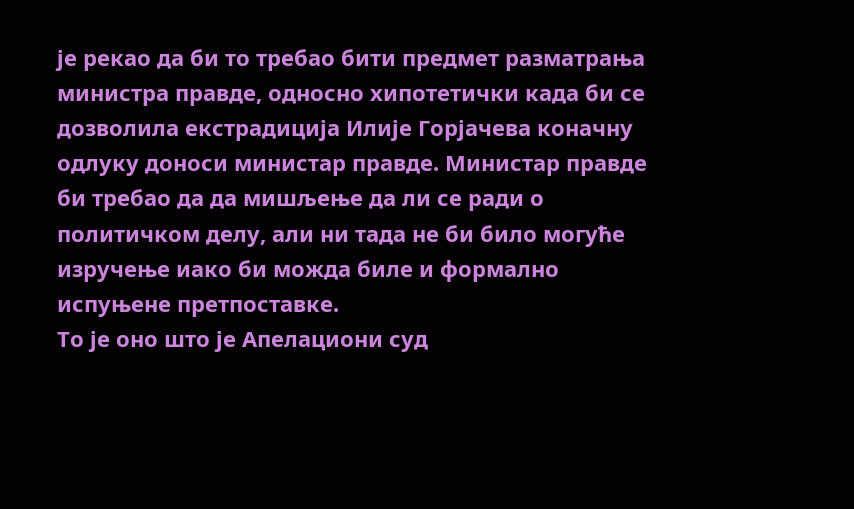је рекао да би то требао бити предмет разматрања министра правде, односно хипотетички када би се дозволила екстрадиција Илије Горјачева коначну одлуку доноси министар правде. Министар правде би требао да да мишљење да ли се ради о политичком делу, али ни тада не би било могуће изручење иако би можда биле и формално испуњене претпоставке.
То је оно што је Апелациони суд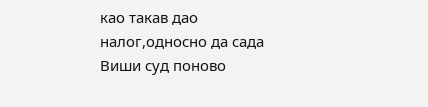као такав дао налог,односно да сада Виши суд поново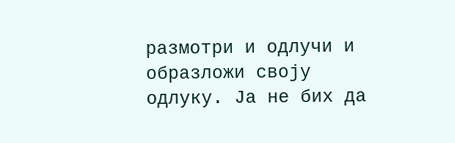размотри и одлучи и образложи своју одлуку. Ја не бих да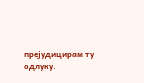прејудицирам ту одлуку.